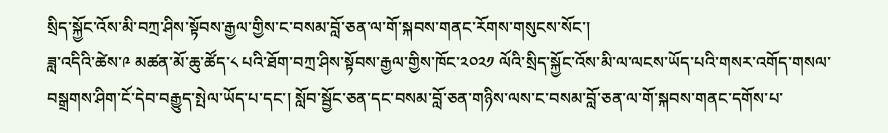སྲིད་སྐྱོང་འོས་མི་བཀྲ་ཤིས་སྟོབས་རྒྱལ་གྱིས་ང་བསམ་བློ་ཅན་ལ་གོ་སྐབས་གནང་རོགས་གསུངས་སོང་།
ཟླ་འདིའི་ཚེས་༩ མཚན་མོ་ཆུ་ཚོད་༨ པའི་ཐོག་བཀྲ་ཤིས་སྟོབས་རྒྱལ་གྱིས་ཁོང་༢༠༢༡ ལོའི་སྲིད་སྐྱོང་འོས་མི་ལ་ལངས་ཡོད་པའི་གསར་འགོད་གསལ་བསྒྲགས་ཤིག་ངོ་དེབ་བརྒྱུད་སྤེལ་ཡོད་པ་དང་། སློབ་སྦྱོང་ཅན་དང་བསམ་བློ་ཅན་གཉིས་ལས་ང་བསམ་བློ་ཅན་ལ་གོ་སྐབས་གནང་དགོས་པ་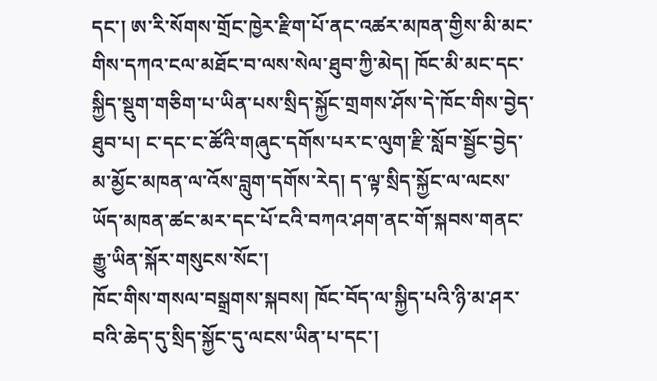དང་། ཨ་རི་སོགས་གྲོང་ཁྱེར་རྫིག་པོ་ནང་འཚར་མཁན་གྱིས་མི་མང་གིས་དཀའ་ངལ་མཐོང་བ་ལས་སེལ་ཐུབ་ཀྱི་མེད། ཁོང་མི་མང་དང་སྐྱིད་སྡུག་གཅིག་པ་ཡིན་པས་སྲིད་སྐྱོང་གྲགས་ཤོས་དེ་ཁོང་གིས་བྱེད་ཐུབ་པ། ང་དང་ང་ཚོའི་གཞུང་དགོས་པར་ང་ལུག་རྫི་སློབ་སྦྱོང་བྱེད་མ་མྱོང་མཁན་ལ་འོས་བླུག་དགོས་རེད། ད་ལྟ་སྲིད་སྐྱོང་ལ་ལངས་ཡོད་མཁན་ཚང་མར་དང་པོ་ངའི་བཀའ་ཤག་ནང་གོ་སྐབས་གནང་རྒྱུ་ཡིན་སྐོར་གསུངས་སོང་།
ཁོང་གིས་གསལ་བསྒྲགས་སྐབས། ཁོང་བོད་ལ་སྐྱིད་པའི་ཉི་མ་ཤར་བའི་ཆེད་དུ་སྲིད་སྐྱོང་དུ་ལངས་ཡིན་པ་དང་།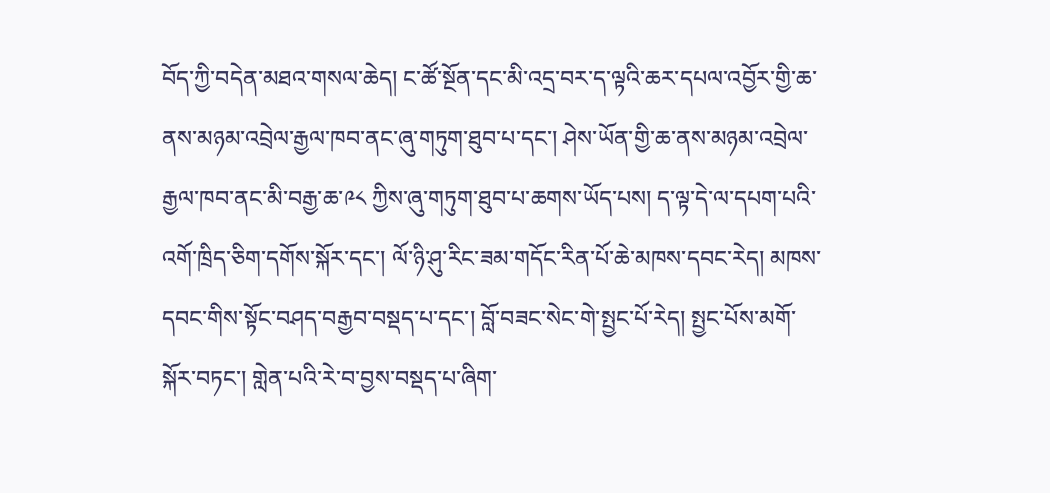བོད་ཀྱི་བདེན་མཐའ་གསལ་ཆེད། ང་ཚོ་སྔོན་དང་མི་འདྲ་བར་ད་ལྟའི་ཆར་དཔལ་འབྱོར་གྱི་ཆ་ནས་མཉམ་འབྲེལ་རྒྱལ་ཁབ་ནང་ཞུ་གཏུག་ཐུབ་པ་དང་། ཤེས་ཡོན་གྱི་ཆ་ནས་མཉམ་འབྲེལ་རྒྱལ་ཁབ་ནང་མི་བརྒྱ་ཆ་༩༨ ཀྱིས་ཞུ་གཏུག་ཐུབ་པ་ཆགས་ཡོད་པས། ད་ལྟ་དེ་ལ་དཔག་པའི་འགོ་ཁྲིད་ཅིག་དགོས་སྐོར་དང་། ལོ་ཉི་ཤུ་རིང་ཟམ་གདོང་རིན་པོ་ཆེ་མཁས་དབང་རེད། མཁས་དབང་གིས་སྟོང་བཤད་བརྒྱབ་བསྡད་པ་དང་། བློ་བཟང་སེང་གེ་སྤྱང་པོ་རེད། སྤྱང་པོས་མགོ་སྐོར་བཏང་། གླེན་པའི་རེ་བ་བྱས་བསྡད་པ་ཞིག་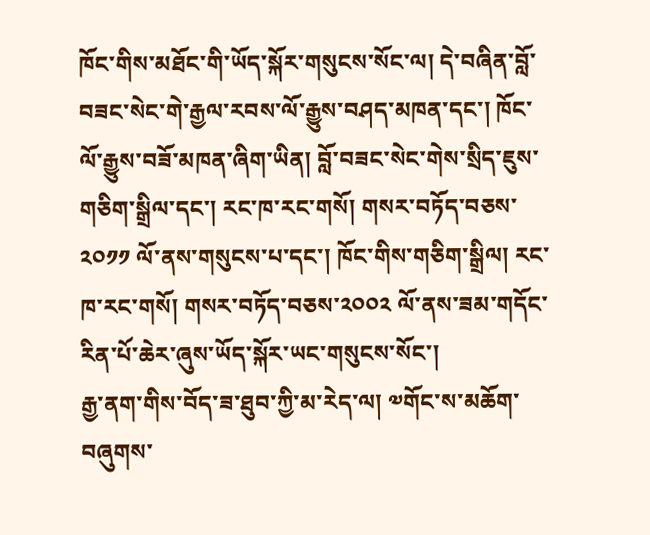ཁོང་གིས་མཐོང་གི་ཡོད་སྐོར་གསུངས་སོང་ལ། དེ་བཞིན་བློ་བཟང་སེང་གེ་རྒྱལ་རབས་ལོ་རྒྱུས་བཤད་མཁན་དང་། ཁོང་ལོ་རྒྱུས་བཟོ་མཁན་ཞིག་ཡིན། བློ་བཟང་སེང་གེས་སྲིད་ཇུས་གཅིག་སྒྲིལ་དང་། རང་ཁ་རང་གསོ། གསར་བཏོད་བཅས་༢༠༡༡ ལོ་ནས་གསུངས་པ་དང་། ཁོང་གིས་གཅིག་སྒྲིལ། རང་ཁ་རང་གསོ། གསར་བཏོད་བཅས་༢༠༠༢ ལོ་ནས་ཟམ་གདོང་རིན་པོ་ཆེར་ཞུས་ཡོད་སྐོར་ཡང་གསུངས་སོང་།
རྒྱ་ནག་གིས་བོད་ཟ་ཐུབ་ཀྱི་མ་རེད་ལ། ༧གོང་ས་མཆོག་བཞུགས་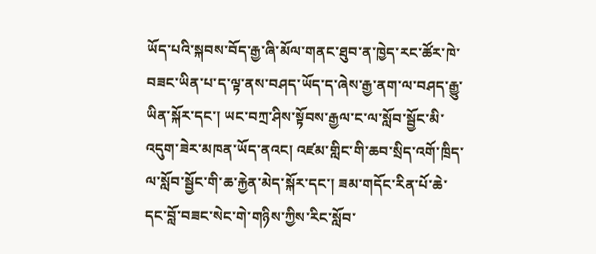ཡོད་པའི་སྐབས་བོད་རྒྱ་ཞི་མོལ་གནང་ཐུབ་ན་ཁྱེད་རང་ཚོར་ཁེ་བཟང་ཡིན་པ་ད་ལྟ་ནས་བཤད་ཡོད་ད་ཞེས་རྒྱ་ནག་ལ་བཤད་རྒྱུ་ཡིན་སྐོར་དང་། ཡང་བཀྲ་ཤིས་སྟོབས་རྒྱལ་ང་ལ་སློབ་སྦྱོང་མི་འདུག་ཟེར་མཁན་ཡོད་ནའང། འཛམ་གླིང་གི་ཆབ་སྲིད་འགོ་ཁྲིད་ལ་སློབ་སྦྱོང་གི་ཆ་རྐྱེན་མེད་སྐོར་དང་། ཟམ་གདོང་རིན་པོ་ཆེ་དང་བློ་བཟང་སེང་གེ་གཉིས་ཀྱིས་རིང་སློབ་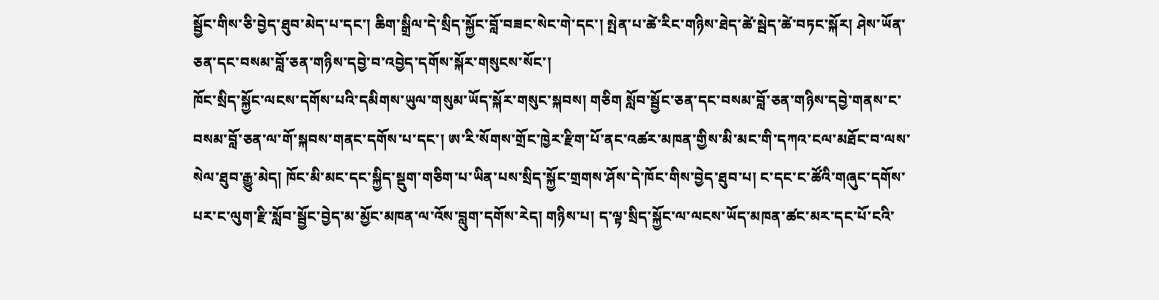སྦྱོང་གིས་ཅི་བྱེད་ཐུབ་མེད་པ་དང་། ཆིག་སྒྲིལ་དེ་སྲིད་སྐྱོང་བློ་བཟང་སེང་གེ་དང་། སྤེན་པ་ཚེ་རིང་གཉིས་ཐེད་ཚེ་སྦེད་ཚེ་བཏང་སྐོར། ཤེས་ཡོན་ཅན་དང་བསམ་བློ་ཅན་གཉིས་དབྱེ་བ་འབྱེད་དགོས་སྐོར་གསུངས་སོང་།
ཁོང་སྲིད་སྐྱོང་ལངས་དགོས་པའི་དམིགས་ཡུལ་གསུམ་ཡོད་སྐོར་གསུང་སྐབས། གཅིག སློབ་སྦྱོང་ཅན་དང་བསམ་བློ་ཅན་གཉིས་དབྱེ་གནས་ང་བསམ་བློ་ཅན་ལ་གོ་སྐབས་གནང་དགོས་པ་དང་། ཨ་རི་སོགས་གྲོང་ཁྱེར་རྫིག་པོ་ནང་འཚར་མཁན་གྱིས་མི་མང་གི་དཀའ་ངལ་མཐོང་བ་ལས་སེལ་ཐུབ་རྒྱུ་མེད། ཁོང་མི་མང་དང་སྐྱིད་སྡུག་གཅིག་པ་ཡིན་པས་སྲིད་སྐྱོང་གྲགས་ཤོས་དེ་ཁོང་གིས་བྱེད་ཐུབ་པ། ང་དང་ང་ཚོའི་གཞུང་དགོས་པར་ང་ལུག་རྫི་སློབ་སྦྱོང་བྱེད་མ་མྱོང་མཁན་ལ་འོས་བླུག་དགོས་རེད། གཉིས་པ། ད་ལྟ་སྲིད་སྐྱོང་ལ་ལངས་ཡོད་མཁན་ཚང་མར་དང་པོ་ངའི་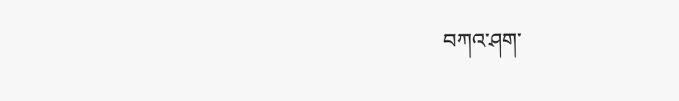བཀའ་ཤག་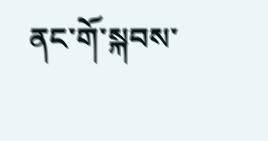ནང་གོ་སྐབས་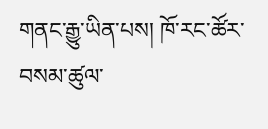གནང་རྒྱུ་ཡིན་པས། ཁོ་རང་ཚོར་བསམ་ཚུལ་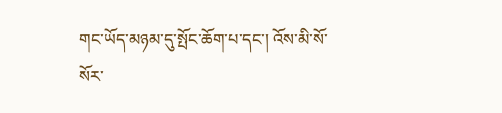གང་ཡོད་མཉམ་དུ་སྤོང་ཆོག་པ་དང་། འོས་མི་སོ་སོར་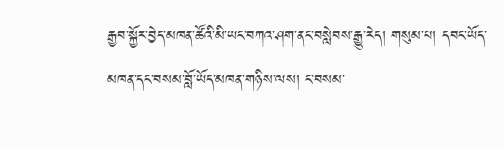རྒྱབ་སྐྱོར་བྱེད་མཁན་ཚོའི་མི་ཡང་བཀའ་ཤག་ནང་བསླེབས་རྒྱུ་རེད། གསུམ་པ། དབང་ཡོད་མཁན་དང་བསམ་བློ་ཡོད་མཁན་གཉིས་ལས། ང་བསམ་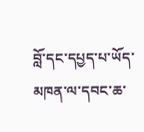བློ་དང་དཔྱད་པ་ཡོད་མཁན་ལ་དབང་ཆ་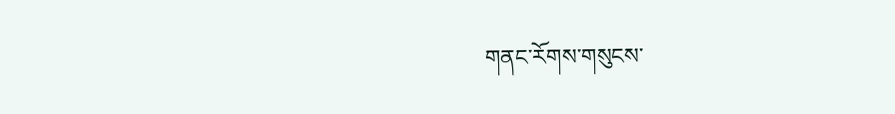གནང་རོགས་གསུངས་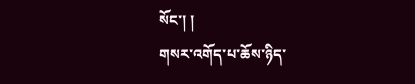སོང་། །
གསར་འགོད་པ་ཆོས་ཉིད་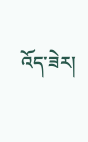འོད་ཟེར།